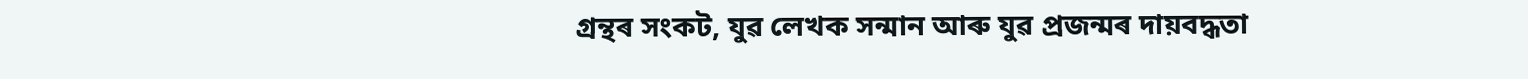গ্ৰন্থৰ সংকট, যুৱ লেখক সন্মান আৰু যুৱ প্ৰজন্মৰ দায়বদ্ধতা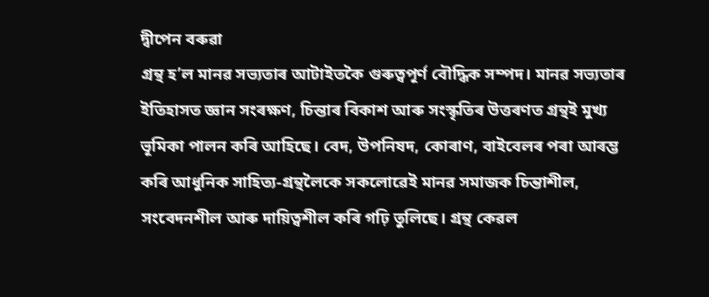দ্বীপেন বৰুৱা
গ্ৰন্থ হ’ল মানৱ সভ্যতাৰ আটাইতকৈ গুৰুত্বপূৰ্ণ বৌদ্ধিক সম্পদ। মানৱ সভ্যতাৰ ইতিহাসত জ্ঞান সংৰক্ষণ, চিন্তাৰ বিকাশ আৰু সংস্কৃতিৰ উত্তৰণত গ্ৰন্থই মুখ্য ভূমিকা পালন কৰি আহিছে। বেদ, উপনিষদ, কোৰাণ, বাইবেলৰ পৰা আৰম্ভ কৰি আধুনিক সাহিত্য-গ্ৰন্থলৈকে সকলোৱেই মানৱ সমাজক চিন্তাশীল, সংবেদনশীল আৰু দায়িত্বশীল কৰি গঢ়ি তুলিছে। গ্ৰন্থ কেৱল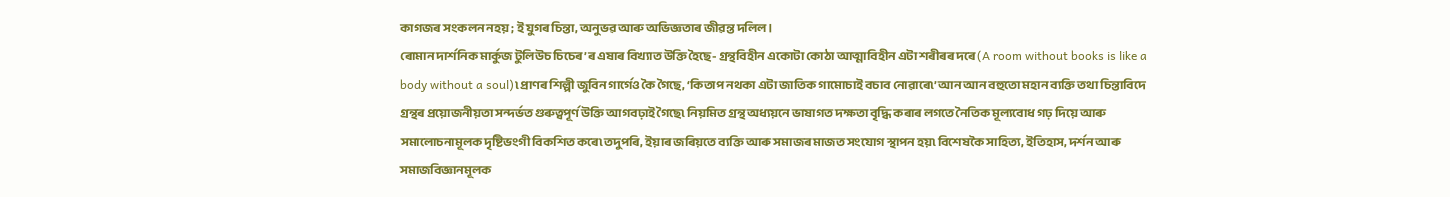কাগজৰ সংকলন নহয়; ই যুগৰ চিন্তা, অনুভৱ আৰু অভিজ্ঞতাৰ জীৱন্ত দলিল।
ৰোমান দাৰ্শনিক মাৰ্কুজ টুলিউচ চিচেৰ’ৰ এষাৰ বিখ্যাত উক্তি হৈছে- গ্ৰন্থবিহীন একোটা কোঠা আত্মাবিহীন এটা শৰীৰৰ দৰে (A room without books is like a body without a soul)৷ প্ৰাণৰ শিল্পী জুবিন গাৰ্গেও কৈ গৈছে, ‘কিতাপ নথকা এটা জাতিক গামোচাই বচাব নোৱাৰে৷’ আন আন বহুতো মহান ব্যক্তি তথা চিন্তাবিদে গ্ৰন্থৰ প্ৰয়োজনীয়তা সন্দৰ্ভত গুৰুত্বপূৰ্ণ উক্তি আগবঢ়াই গৈছে৷ নিয়মিত গ্ৰন্থ অধ্যয়নে ভাষাগত দক্ষতা বৃদ্ধি কৰাৰ লগতে নৈতিক মূল্যবোধ গঢ় দিয়ে আৰু সমালোচনামূলক দৃষ্টিভংগী বিকশিত কৰে৷ তদুপৰি, ইয়াৰ জৰিয়তে ব্যক্তি আৰু সমাজৰ মাজত সংযোগ স্থাপন হয়৷ বিশেষকৈ সাহিত্য, ইতিহাস, দৰ্শন আৰু সমাজবিজ্ঞানমূলক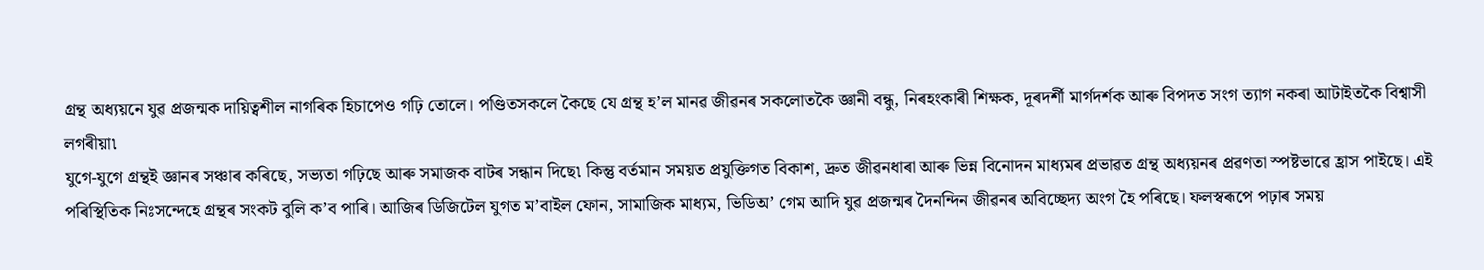গ্ৰন্থ অধ্যয়নে যুৱ প্ৰজন্মক দায়িত্বশীল নাগৰিক হিচাপেও গঢ়ি তোলে। পণ্ডিতসকলে কৈছে যে গ্ৰন্থ হ’ল মানৱ জীৱনৰ সকলোতকৈ জ্ঞানী বন্ধু, নিৰহংকাৰী শিক্ষক, দূৰদৰ্শী মাৰ্গদৰ্শক আৰু বিপদত সংগ ত্যাগ নকৰা আটাইতকৈ বিশ্বাসী লগৰীয়া৷
যুগে-যুগে গ্ৰন্থই জ্ঞানৰ সঞ্চাৰ কৰিছে, সভ্যতা গঢ়িছে আৰু সমাজক বাটৰ সন্ধান দিছে৷ কিন্তু বৰ্তমান সময়ত প্রযুক্তিগত বিকাশ, দ্ৰুত জীৱনধাৰা আৰু ভিন্ন বিনোদন মাধ্যমৰ প্ৰভাৱত গ্ৰন্থ অধ্যয়নৰ প্ৰৱণতা স্পষ্টভাৱে হ্ৰাস পাইছে। এই পৰিস্থিতিক নিঃসন্দেহে গ্ৰন্থৰ সংকট বুলি ক’ব পাৰি। আজিৰ ডিজিটেল যুগত ম’বাইল ফোন, সামাজিক মাধ্যম, ভিডিঅ’ গেম আদি যুৱ প্ৰজন্মৰ দৈনন্দিন জীৱনৰ অবিচ্ছেদ্য অংগ হৈ পৰিছে। ফলস্বৰূপে পঢ়াৰ সময়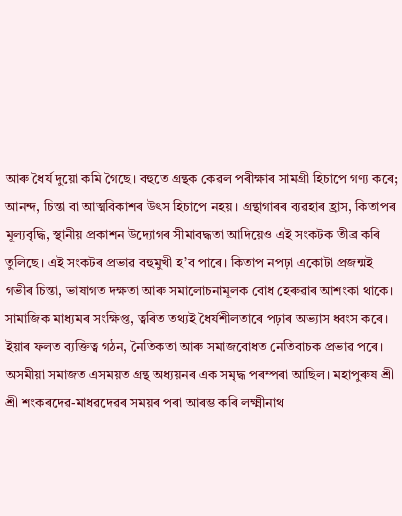আৰু ধৈৰ্য দুয়ো কমি গৈছে। বহুতে গ্ৰন্থক কেৱল পৰীক্ষাৰ সামগ্ৰী হিচাপে গণ্য কৰে; আনন্দ, চিন্তা বা আত্মবিকাশৰ উৎস হিচাপে নহয়। গ্ৰন্থাগাৰৰ ব্যৱহাৰ হ্ৰাস, কিতাপৰ মূল্যবৃদ্ধি, স্থানীয় প্ৰকাশন উদ্যোগৰ সীমাবদ্ধতা আদিয়েও এই সংকটক তীব্ৰ কৰি তুলিছে। এই সংকটৰ প্ৰভাৱ বহুমুখী হ’ব পাৰে। কিতাপ নপঢ়া একোটা প্ৰজন্মই গভীৰ চিন্তা, ভাষাগত দক্ষতা আৰু সমালোচনামূলক বোধ হেৰুৱাৰ আশংকা থাকে। সামাজিক মাধ্যমৰ সংক্ষিপ্ত, ত্বৰিত তথ্যই ধৈৰ্যশীলতাৰে পঢ়াৰ অভ্যাস ধ্বংস কৰে। ইয়াৰ ফলত ব্যক্তিত্ব গঠন, নৈতিকতা আৰু সমাজবোধত নেতিবাচক প্ৰভাৱ পৰে।
অসমীয়া সমাজত এসময়ত গ্ৰন্থ অধ্যয়নৰ এক সমৃদ্ধ পৰম্পৰা আছিল। মহাপুৰুষ শ্ৰী শ্ৰী শংকৰদেৱ-মাধৱদেৱৰ সময়ৰ পৰা আৰম্ভ কৰি লক্ষ্মীনাথ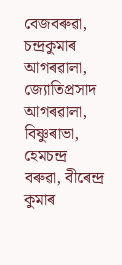বেজবৰুৱা, চন্দ্ৰকুমাৰ আগৰৱালা, জ্যোতিপ্ৰসাদ আগৰৱালা, বিষ্ণুৰাভা, হেমচন্দ্ৰ বৰুৱা, বীৰেন্দ্ৰ কুমাৰ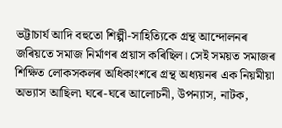ভট্টাচাৰ্য আদি বহুতো শিল্পী-সাহিত্যিকে গ্ৰন্থ আন্দোলনৰ জৰিয়তে সমাজ নিৰ্মাণৰ প্ৰয়াস কৰিছিল। সেই সময়ত সমাজৰ শিক্ষিত লোকসকলৰ অধিকাংশৰে গ্ৰন্থ অধ্যয়নৰ এক নিয়মীয়া অভ্যাস আছিল৷ ঘৰে-ঘৰে আলোচনী, উপন্যাস, নাটক,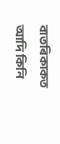বাতৰিকাকত আদি কিনি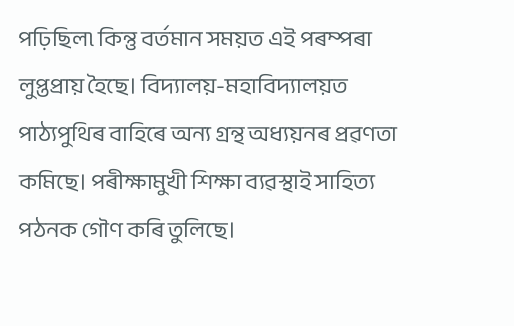পঢ়িছিল৷ কিন্তু বৰ্তমান সময়ত এই পৰম্পৰা লুপ্তপ্ৰায় হৈছে। বিদ্যালয়-মহাবিদ্যালয়ত পাঠ্যপুথিৰ বাহিৰে অন্য গ্ৰন্থ অধ্যয়নৰ প্ৰৱণতা কমিছে। পৰীক্ষামুখী শিক্ষা ব্যৱস্থাই সাহিত্য পঠনক গৌণ কৰি তুলিছে।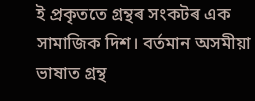ই প্ৰকৃততে গ্ৰন্থৰ সংকটৰ এক সামাজিক দিশ। বৰ্তমান অসমীয়া ভাষাত গ্ৰন্থ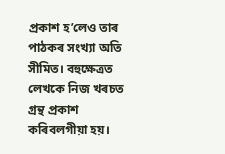প্ৰকাশ হ’লেও তাৰ পাঠকৰ সংখ্যা অতি সীমিত। বহুক্ষেত্ৰত লেখকে নিজ খৰচত গ্ৰন্থ প্ৰকাশ কৰিবলগীয়া হয়।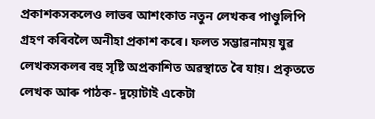প্ৰকাশকসকলেও লাভৰ আশংকাত নতুন লেখকৰ পাণ্ডুলিপি গ্ৰহণ কৰিবলৈ অনীহা প্ৰকাশ কৰে। ফলত সম্ভাৱনাময় যুৱ লেখকসকলৰ বহু সৃষ্টি অপ্ৰকাশিত অৱস্থাতে ৰৈ যায়। প্রকৃততে লেখক আৰু পাঠক- দুয়োটাই একেটা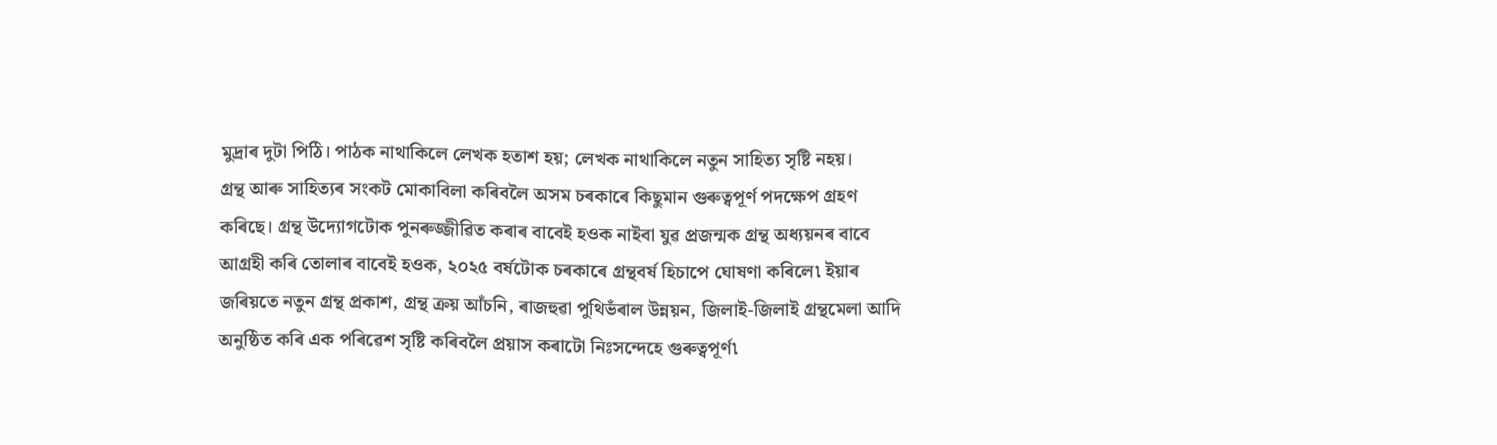মুদ্ৰাৰ দুটা পিঠি। পাঠক নাথাকিলে লেখক হতাশ হয়; লেখক নাথাকিলে নতুন সাহিত্য সৃষ্টি নহয়।
গ্ৰন্থ আৰু সাহিত্যৰ সংকট মোকাবিলা কৰিবলৈ অসম চৰকাৰে কিছুমান গুৰুত্বপূৰ্ণ পদক্ষেপ গ্ৰহণ কৰিছে। গ্ৰন্থ উদ্যোগটোক পুনৰুজ্জীৱিত কৰাৰ বাবেই হওক নাইবা যুৱ প্ৰজন্মক গ্ৰন্থ অধ্যয়নৰ বাবে আগ্ৰহী কৰি তোলাৰ বাবেই হওক, ২০২৫ বৰ্ষটোক চৰকাৰে গ্ৰন্থবৰ্ষ হিচাপে ঘোষণা কৰিলে৷ ইয়াৰ জৰিয়তে নতুন গ্ৰন্থ প্ৰকাশ, গ্ৰন্থ ক্ৰয় আঁচনি, ৰাজহুৱা পুথিভঁৰাল উন্নয়ন, জিলাই-জিলাই গ্ৰন্থমেলা আদি অনুষ্ঠিত কৰি এক পৰিৱেশ সৃষ্টি কৰিবলৈ প্ৰয়াস কৰাটো নিঃসন্দেহে গুৰুত্বপূৰ্ণ৷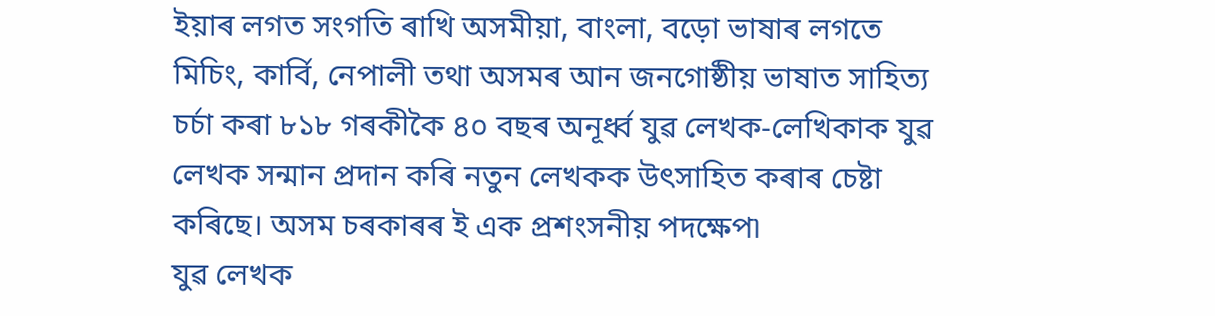ইয়াৰ লগত সংগতি ৰাখি অসমীয়া, বাংলা, বড়ো ভাষাৰ লগতে মিচিং, কাৰ্বি, নেপালী তথা অসমৰ আন জনগোষ্ঠীয় ভাষাত সাহিত্য চৰ্চা কৰা ৮১৮ গৰকীকৈ ৪০ বছৰ অনূৰ্ধ্ব যুৱ লেখক-লেখিকাক যুৱ লেখক সন্মান প্ৰদান কৰি নতুন লেখকক উৎসাহিত কৰাৰ চেষ্টা কৰিছে। অসম চৰকাৰৰ ই এক প্ৰশংসনীয় পদক্ষেপ৷
যুৱ লেখক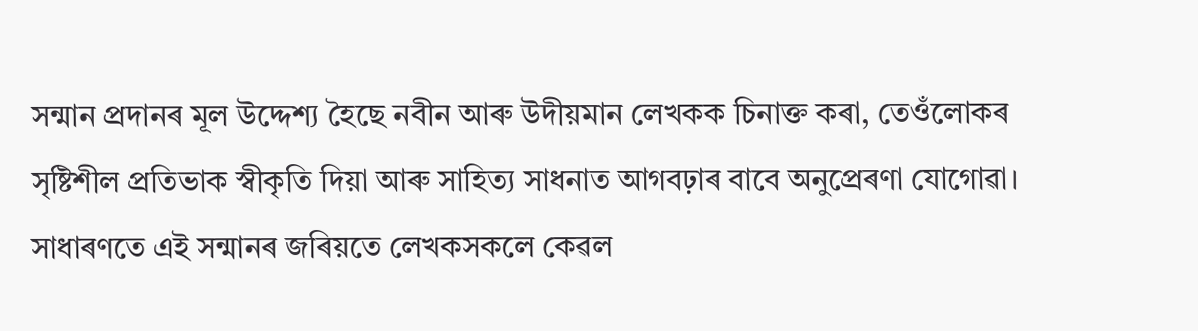সন্মান প্ৰদানৰ মূল উদ্দেশ্য হৈছে নবীন আৰু উদীয়মান লেখকক চিনাক্ত কৰা, তেওঁলোকৰ সৃষ্টিশীল প্ৰতিভাক স্বীকৃতি দিয়া আৰু সাহিত্য সাধনাত আগবঢ়াৰ বাবে অনুপ্ৰেৰণা যোগোৱা। সাধাৰণতে এই সন্মানৰ জৰিয়তে লেখকসকলে কেৱল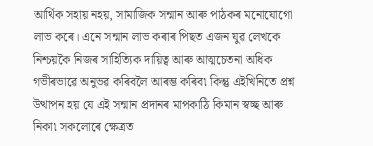আৰ্থিক সহায় নহয়, সামাজিক সন্মান আৰু পাঠকৰ মনোযোগো লাভ কৰে। এনে সন্মান লাভ কৰাৰ পিছত এজন যুৱ লেখকে নিশ্চয়কৈ নিজৰ সাহিত্যিক দায়িত্ব আৰু আত্মচেতনা অধিক গভীৰভাৱে অনুভৱ কৰিবলৈ আৰম্ভ কৰিব৷ কিন্তু এইখিনিতে প্ৰশ্ন উত্থাপন হয় যে এই সন্মান প্ৰদানৰ মাপকাঠি কিমান স্বচ্ছ আৰু নিকা৷ সকলোৰে ক্ষেত্ৰত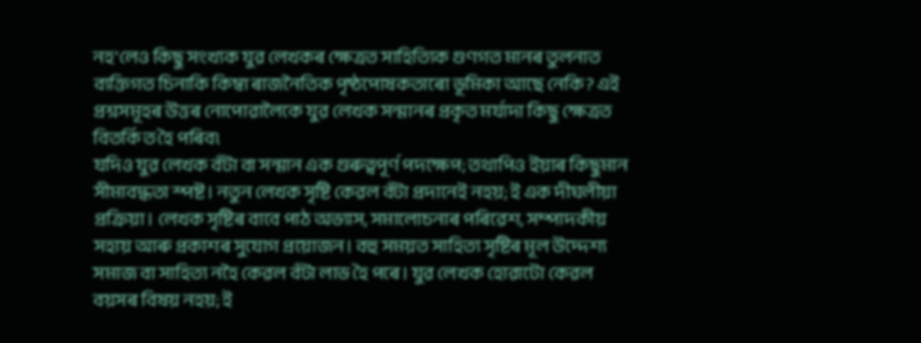নহ’লেও কিছু সংখ্যক যুৱ লেখকৰ ক্ষেত্ৰত সাহিত্যিক গুণগত মানৰ তুলনাত ব্যক্তিগত চিনাকি কিম্বা ৰাজনৈতিক পৃষ্ঠপোষকতাৰো ভূমিকা আছে নেকি? এই প্ৰশ্নসমূহৰ উত্তৰ নোপোৱালৈকে যুৱ লেখক সন্মানৰ প্ৰকৃত মৰ্যাদা কিছু ক্ষেত্ৰত বিতৰ্কিত হৈ পৰিব৷
যদিও যুৱ লেখক বঁটা বা সন্মান এক গুৰুত্বপূৰ্ণ পদক্ষেপ; তথাপিও ইয়াৰ কিছুমান সীমাবদ্ধতা স্পষ্ট। নতুন লেখক সৃষ্টি কেৱল বঁটা প্ৰদানেই নহয়; ই এক দীঘলীয়া প্ৰক্ৰিয়া। লেখক সৃষ্টিৰ বাবে পাঠ অভ্যাস, সমালোচনাৰ পৰিৱেশ, সম্পাদকীয় সহায় আৰু প্ৰকাশৰ সুযোগ প্ৰয়োজন। বহু সময়ত সাহিত্য সৃষ্টিৰ মূল উদ্দেশ্য সমাজ বা সাহিত্য নহৈ কেৱল বঁটা লাভ হৈ পৰে। যুৱ লেখক হোৱাটো কেৱল বয়সৰ বিষয় নহয়; ই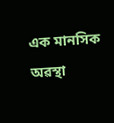এক মানসিক অৱস্থা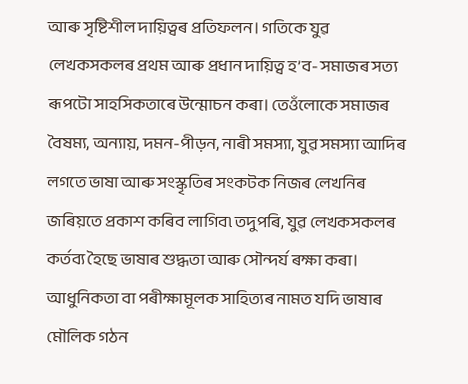আৰু সৃষ্টিশীল দায়িত্বৰ প্ৰতিফলন। গতিকে যুৱ লেখকসকলৰ প্ৰথম আৰু প্ৰধান দায়িত্ব হ’ব- সমাজৰ সত্য ৰূপটো সাহসিকতাৰে উন্মোচন কৰা। তেওঁলোকে সমাজৰ বৈষম্য, অন্যায়, দমন-পীড়ন, নাৰী সমস্যা, যুৱ সমস্যা আদিৰ লগতে ভাষা আৰু সংস্কৃতিৰ সংকটক নিজৰ লেখনিৰ জৰিয়তে প্ৰকাশ কৰিব লাগিব৷ তদুপৰি, যুৱ লেখকসকলৰ কৰ্তব্য হৈছে ভাষাৰ শুদ্ধতা আৰু সৌন্দৰ্য ৰক্ষা কৰা। আধুনিকতা বা পৰীক্ষামূলক সাহিত্যৰ নামত যদি ভাষাৰ মৌলিক গঠন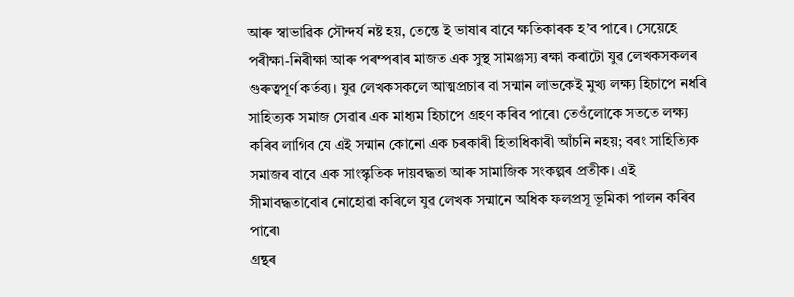আৰু স্বাভাৱিক সৌন্দৰ্য নষ্ট হয়, তেন্তে ই ভাষাৰ বাবে ক্ষতিকাৰক হ’ব পাৰে। সেয়েহে পৰীক্ষা-নিৰীক্ষা আৰু পৰম্পৰাৰ মাজত এক সুস্থ সামঞ্জস্য ৰক্ষা কৰাটো যুৱ লেখকসকলৰ গুৰুত্বপূৰ্ণ কৰ্তব্য। যুৱ লেখকসকলে আত্মপ্ৰচাৰ বা সন্মান লাভকেই মুখ্য লক্ষ্য হিচাপে নধৰি সাহিত্যক সমাজ সেৱাৰ এক মাধ্যম হিচাপে গ্ৰহণ কৰিব পাৰে৷ তেওঁলোকে সততে লক্ষ্য কৰিব লাগিব যে এই সন্মান কোনো এক চৰকাৰী হিতাধিকাৰী আঁচনি নহয়; বৰং সাহিত্যিক সমাজৰ বাবে এক সাংস্কৃতিক দায়বদ্ধতা আৰু সামাজিক সংকল্পৰ প্ৰতীক। এই সীমাবদ্ধতাবোৰ নোহোৱা কৰিলে যুৱ লেখক সন্মানে অধিক ফলপ্ৰসূ ভূমিকা পালন কৰিব পাৰে৷
গ্ৰন্থৰ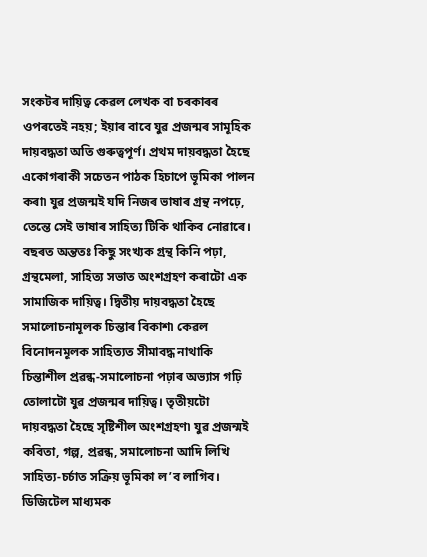সংকটৰ দায়িত্ব কেৱল লেখক বা চৰকাৰৰ ওপৰতেই নহয়; ইয়াৰ বাবে যুৱ প্ৰজন্মৰ সামূহিক দায়বদ্ধতা অতি গুৰুত্বপূৰ্ণ। প্ৰথম দায়বদ্ধতা হৈছে একোগৰাকী সচেতন পাঠক হিচাপে ভূমিকা পালন কৰা৷ যুৱ প্ৰজন্মই যদি নিজৰ ভাষাৰ গ্ৰন্থ নপঢ়ে, তেন্তে সেই ভাষাৰ সাহিত্য টিকি থাকিব নোৱাৰে। বছৰত অন্ততঃ কিছু সংখ্যক গ্ৰন্থ কিনি পঢ়া, গ্ৰন্থমেলা, সাহিত্য সভাত অংশগ্ৰহণ কৰাটো এক সামাজিক দায়িত্ব। দ্বিতীয় দায়বদ্ধতা হৈছে সমালোচনামূলক চিন্তাৰ বিকাশ৷ কেৱল বিনোদনমূলক সাহিত্যত সীমাবদ্ধ নাথাকি চিন্তাশীল প্ৰৱন্ধ-সমালোচনা পঢ়াৰ অভ্যাস গঢ়ি তোলাটো যুৱ প্ৰজন্মৰ দায়িত্ব। তৃতীয়টো দায়বদ্ধতা হৈছে সৃষ্টিশীল অংশগ্ৰহণ৷ যুৱ প্ৰজন্মই কবিতা, গল্প, প্ৰৱন্ধ, সমালোচনা আদি লিখি সাহিত্য-চৰ্চাত সক্ৰিয় ভূমিকা ল’ব লাগিব। ডিজিটেল মাধ্যমক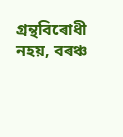গ্ৰন্থবিৰোধী নহয়, বৰঞ্চ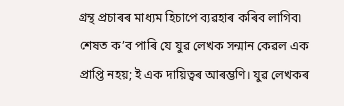গ্ৰন্থ প্ৰচাৰৰ মাধ্যম হিচাপে ব্যৱহাৰ কৰিব লাগিব৷
শেষত ক’ব পাৰি যে যুৱ লেখক সন্মান কেৱল এক প্ৰাপ্তি নহয়; ই এক দায়িত্বৰ আৰম্ভণি। যুৱ লেখকৰ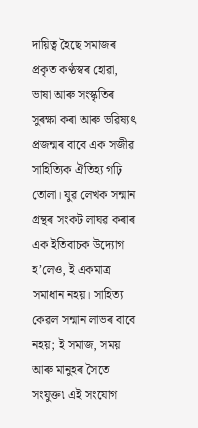দায়িত্ব হৈছে সমাজৰ প্ৰকৃত কণ্ঠস্বৰ হোৱা, ভাষা আৰু সংস্কৃতিৰ সুৰক্ষা কৰা আৰু ভৱিষ্যৎ প্ৰজন্মৰ বাবে এক সজীৱ সাহিত্যিক ঐতিহ্য গঢ়ি তোলা। যুৱ লেখক সন্মান গ্ৰন্থৰ সংকট লাঘৱ কৰাৰ এক ইতিবাচক উদ্যোগ হ’লেও, ই একমাত্ৰ সমাধান নহয়। সাহিত্য কেৱল সন্মান লাভৰ বাবে নহয়; ই সমাজ, সময় আৰু মানুহৰ সৈতে সংযুক্ত৷ এই সংযোগ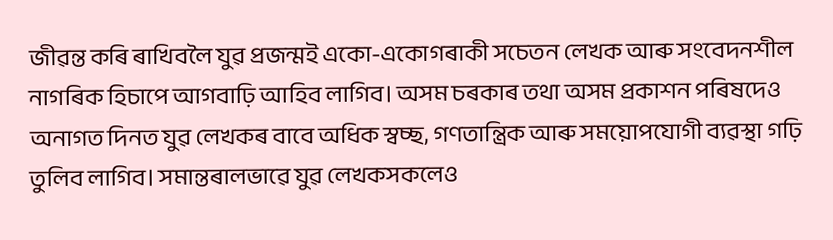জীৱন্ত কৰি ৰাখিবলৈ যুৱ প্ৰজন্মই একো-একোগৰাকী সচেতন লেখক আৰু সংবেদনশীল নাগৰিক হিচাপে আগবাঢ়ি আহিব লাগিব। অসম চৰকাৰ তথা অসম প্ৰকাশন পৰিষদেও অনাগত দিনত যুৱ লেখকৰ বাবে অধিক স্বচ্ছ, গণতান্ত্ৰিক আৰু সময়োপযোগী ব্যৱস্থা গঢ়ি তুলিব লাগিব। সমান্তৰালভাৱে যুৱ লেখকসকলেও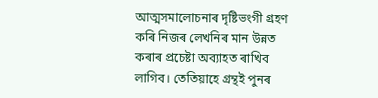আত্মসমালোচনাৰ দৃষ্টিভংগী গ্ৰহণ কৰি নিজৰ লেখনিৰ মান উন্নত কৰাৰ প্ৰচেষ্টা অব্যাহত ৰাখিব লাগিব। তেতিয়াহে গ্ৰন্থই পুনৰ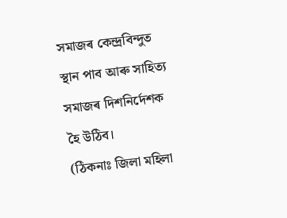সমাজৰ কেন্দ্ৰবিন্দুত স্থান পাব আৰু সাহিত্য সমাজৰ দিশনিৰ্দেশক হৈ উঠিব।
(ঠিকনাঃ জিলা মহিলা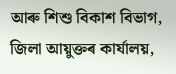আৰু শিশু বিকাশ বিভাগ, জিলা আয়ুক্তৰ কাৰ্যালয়,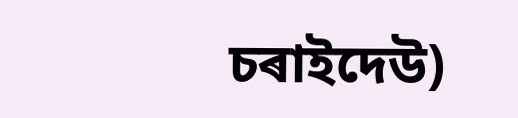চৰাইদেউ)